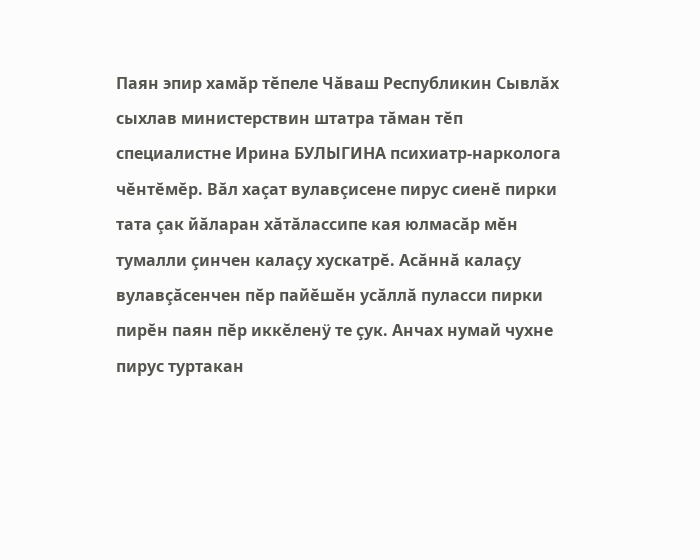Паян эпир хамăр тĕпеле Чăваш Республикин Сывлăх сыхлав министерствин штатра тăман тĕп специалистне Ирина БУЛЫГИНА психиатр-нарколога чĕнтĕмĕр. Вăл хаçат вулавçисене пирус сиенĕ пирки тата çак йăларан хăтăлассипе кая юлмасăр мĕн тумалли çинчен калаçу хускатрĕ. Асăннă калаçу вулавçăсенчен пĕр пайĕшĕн усăллă пуласси пирки пирĕн паян пĕр иккĕленÿ те çук. Анчах нумай чухне пирус туртакан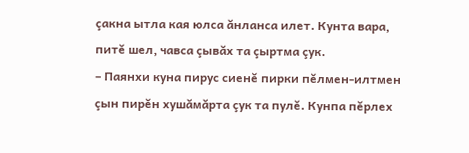çакна ытла кая юлса ăнланса илет. Кунта вара, питĕ шел, чавса çывăх та çыртма çук.
– Паянхи куна пирус сиенĕ пирки пĕлмен-илтмен çын пирĕн хушăмăрта çук та пулĕ. Кунпа пĕрлех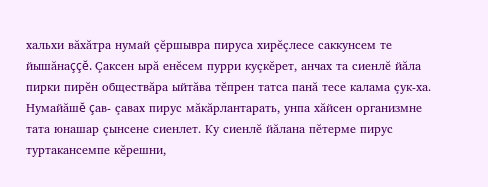хальхи вăхăтра нумай çĕршывра пируса хирĕçлесе саккунсем те йышăнаççĕ. Çаксен ырă енĕсем пурри куçкĕрет, анчах та сиенлĕ йăла пирки пирĕн обществăра ыйтăва тĕпрен татса панă тесе калама çук-ха. Нумайăшĕ çав- çавах пирус мăкăрлантарать, унпа хăйсен организмне тата юнашар çынсене сиенлет. Ку сиенлĕ йăлана пĕтерме пирус туртакансемпе кĕрешни,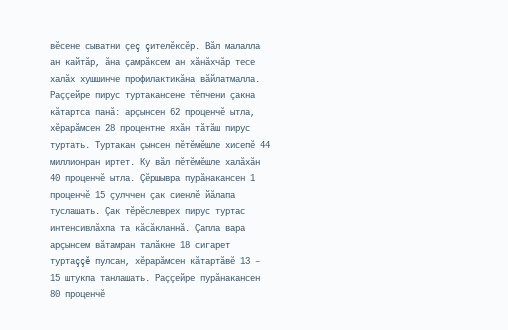вĕсене сыватни çеç çителĕксĕр. Вăл малалла ан кайтăр, ăна çамрăксем ан хăнăхчăр тесе халăх хушшинче профилактикăна вăйлатмалла. Раççейре пирус туртакансене тĕпчени çакна кăтартса панă: арçынсен 62 проценчĕ ытла, хĕрарăмсен 28 процентне яхăн тăтăш пирус туртать. Туртакан çынсен пĕтĕмĕшле хисепĕ 44 миллионран иртет. Ку вăл пĕтĕмĕшле халăхăн 40 проценчĕ ытла. Çĕршывра пурăнакансен 1 проценчĕ 15 çулччен çак сиенлĕ йăлапа туслашать. Çак тĕрĕслеврех пирус туртас интенсивлăхпа та кăсăкланнă. Çапла вара арçынсем вăтамран талăкне 18 сигарет туртаççĕ пулсан, хĕрарăмсен кăтартăвĕ 13 – 15 штукпа танлашать. Раççейре пурăнакансен 80 проценчĕ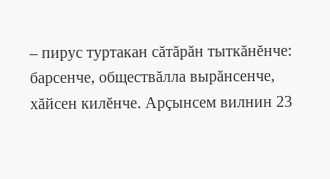– пирус туртакан сăтăрăн тыткăнĕнче: барсенче, обществăлла вырăнсенче, хăйсен килĕнче. Арçынсем вилнин 23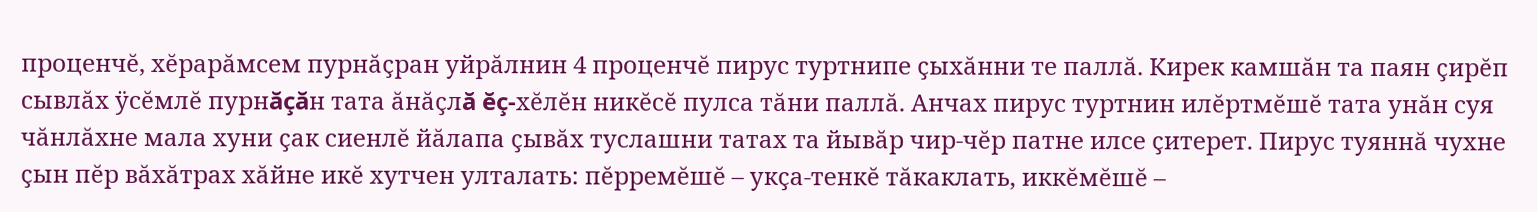проценчĕ, хĕрарăмсем пурнăçран уйрăлнин 4 проценчĕ пирус туртнипе çыхăнни те паллă. Кирек камшăн та паян çирĕп сывлăх ÿсĕмлĕ пурнăçăн тата ăнăçлă ĕç-хĕлĕн никĕсĕ пулса тăни паллă. Анчах пирус туртнин илĕртмĕшĕ тата унăн суя чăнлăхне мала хуни çак сиенлĕ йăлапа çывăх туслашни татах та йывăр чир-чĕр патне илсе çитерет. Пирус туяннă чухне çын пĕр вăхăтрах хăйне икĕ хутчен улталать: пĕрремĕшĕ – укçа-тенкĕ тăкаклать, иккĕмĕшĕ –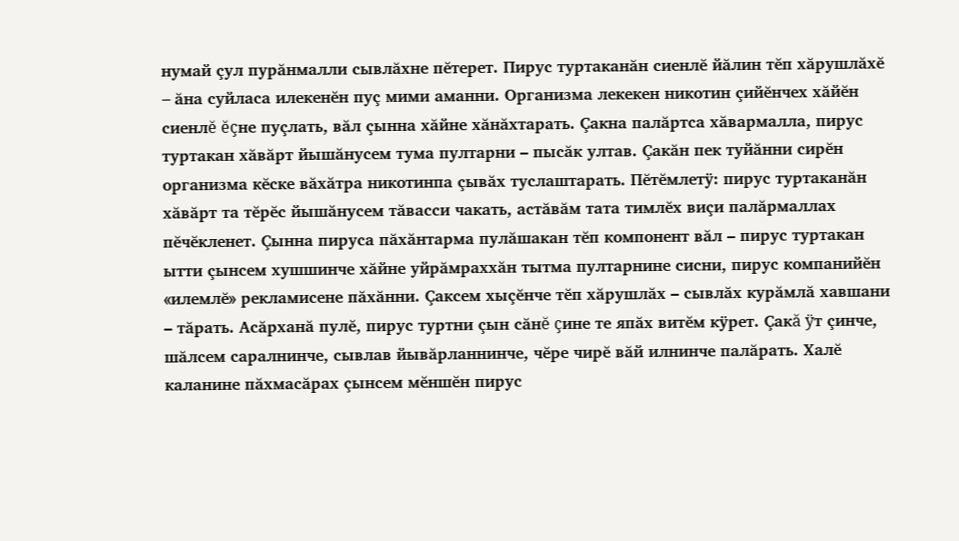нумай çул пурăнмалли сывлăхне пĕтерет. Пирус туртаканăн сиенлĕ йăлин тĕп хăрушлăхĕ – ăна суйласа илекенĕн пуç мими аманни. Организма лекекен никотин çийĕнчех хăйĕн сиенлĕ ĕçне пуçлать, вăл çынна хăйне хăнăхтарать. Çакна палăртса хăвармалла, пирус туртакан хăвăрт йышăнусем тума пултарни – пысăк ултав. Çакăн пек туйăнни сирĕн организма кĕске вăхăтра никотинпа çывăх туслаштарать. Пĕтĕмлетÿ: пирус туртаканăн хăвăрт та тĕрĕс йышăнусем тăвасси чакать, астăвăм тата тимлĕх виçи палăрмаллах пĕчĕкленет. Çынна пируса пăхăнтарма пулăшакан тĕп компонент вăл – пирус туртакан ытти çынсем хушшинче хăйне уйрăмраххăн тытма пултарнине сисни, пирус компанийĕн «илемлĕ» рекламисене пăхăнни. Çаксем хыçĕнче тĕп хăрушлăх – сывлăх курăмлă хавшани – тăрать. Асăрханă пулĕ, пирус туртни çын сăнĕ çине те япăх витĕм кÿрет. Çакă ÿт çинче, шăлсем саралнинче, сывлав йывăрланнинче, чĕре чирĕ вăй илнинче палăрать. Халĕ каланине пăхмасăрах çынсем мĕншĕн пирус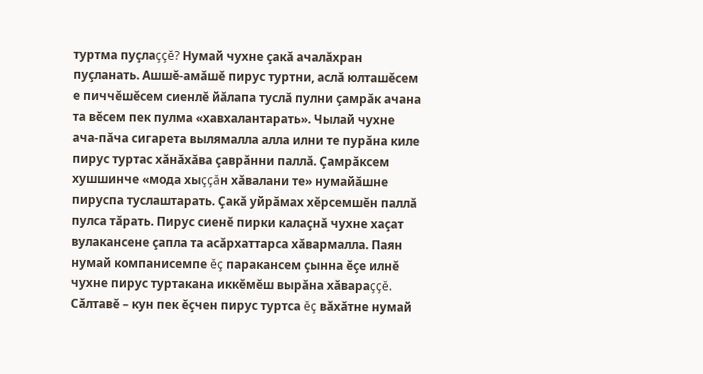туртма пуçлаççĕ? Нумай чухне çакă ачалăхран пуçланать. Ашшĕ-амăшĕ пирус туртни, аслă юлташĕсем е пиччĕшĕсем сиенлĕ йăлапа туслă пулни çамрăк ачана та вĕсем пек пулма «хавхалантарать». Чылай чухне ача-пăча сигарета вылямалла алла илни те пурăна киле пирус туртас хăнăхăва çаврăнни паллă. Çамрăксем хушшинче «мода хыççăн хăвалани те» нумайăшне пируспа туслаштарать. Çакă уйрăмах хĕрсемшĕн паллă пулса тăрать. Пирус сиенĕ пирки калаçнă чухне хаçат вулакансене çапла та асăрхаттарса хăвармалла. Паян нумай компанисемпе ĕç паракансем çынна ĕçе илнĕ чухне пирус туртакана иккĕмĕш вырăна хăвараççĕ. Сăлтавĕ – кун пек ĕçчен пирус туртса ĕç вăхăтне нумай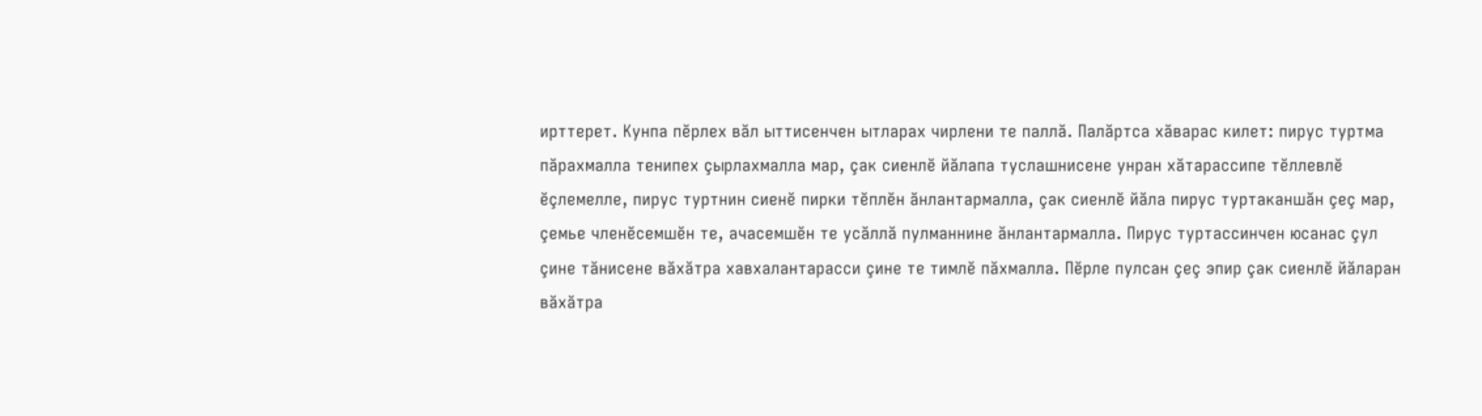ирттерет. Кунпа пĕрлех вăл ыттисенчен ытларах чирлени те паллă. Палăртса хăварас килет: пирус туртма пăрахмалла тенипех çырлахмалла мар, çак сиенлĕ йăлапа туслашнисене унран хăтарассипе тĕллевлĕ ĕçлемелле, пирус туртнин сиенĕ пирки тĕплĕн ăнлантармалла, çак сиенлĕ йăла пирус туртаканшăн çеç мар, çемье членĕсемшĕн те, ачасемшĕн те усăллă пулманнине ăнлантармалла. Пирус туртассинчен юсанас çул çине тăнисене вăхăтра хавхалантарасси çине те тимлĕ пăхмалла. Пĕрле пулсан çеç эпир çак сиенлĕ йăларан вăхăтра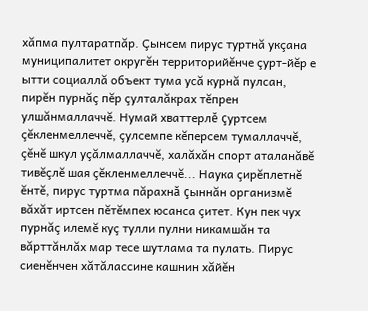хăпма пултаратпăр. Çынсем пирус туртнă укçана муниципалитет округĕн территорийĕнче çурт-йĕр е ытти социаллă объект тума усă курнă пулсан, пирĕн пурнăç пĕр çулталăкрах тĕпрен улшăнмаллаччĕ. Нумай хваттерлĕ çуртсем çĕкленмеллеччĕ, çулсемпе кĕперсем тумаллаччĕ, çĕнĕ шкул уçăлмаллаччĕ, халăхăн спорт аталанăвĕ тивĕçлĕ шая çĕкленмеллеччĕ... Наука çирĕплетнĕ ĕнтĕ, пирус туртма пăрахнă çыннăн организмĕ вăхăт иртсен пĕтĕмпех юсанса çитет. Кун пек чух пурнăç илемĕ куç тулли пулни никамшăн та вăрттăнлăх мар тесе шутлама та пулать. Пирус сиенĕнчен хăтăлассине кашнин хăйĕн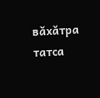вăхăтра татса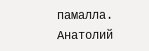памалла.
Анатолий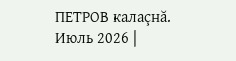ПЕТРОВ калаçнă.
Июль 2026 |